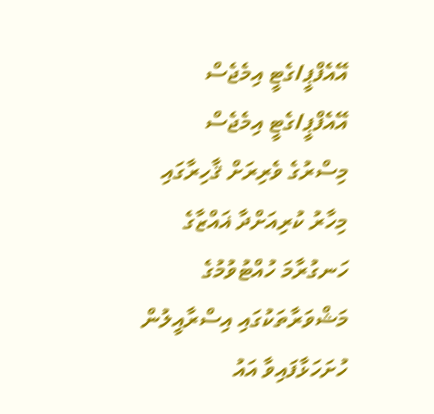އޭއެފްޕީ/ގެޓީ އިމެޖެސް
އޭއެފްޕީ/ގެޓީ އިމެޖެސް
މިސްރުގެ ވެރިރަށް ޤާހިރާގައި މިހާރު ކުރިއަށްދާ ޣައްޒާގެ ހަނގުރާމަ ހުއްޓުވުމުގެ މަޝްވަރާތަކުގައި އިސްރާއީލުން ހުށަހަޅާފައިވާ އައު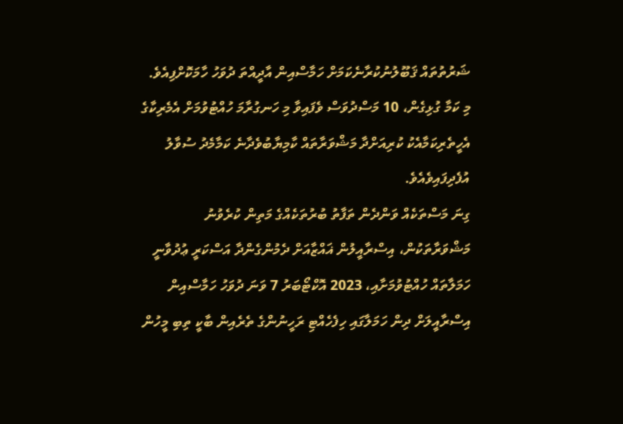ޝަރުތުތައް ޤަބޫލުނުކުރާނެކަމަށް ހަމާސްއިން އާދީއްތަ ދުވަހު ހާމަކޮށްފިއެވެ.
މި ކަމާ ގުޅިގެން، 10 މަސްދުވަސް ވެފައިވާ މި ހަނގުރާމަ ހުއްޓުވުމަށް އެމެރިކާގެ އެހީތެރިކަމާއެކު ކުރިއަށްދާ މަޝްވަރާތައް ކާމިޔާބުވެދާނެ ކަމާމެދު ސުވާލު އުފެދިފައިވެއެވެ.
ގިނަ މަސްތަކެއް ވަންދެން ތަފާތު ބުރުތަކެއްގެ މަތިން ކުރެވުނު މަޝްވަރާތަކުން، އިސްރާއީލުން ޣައްޒާއަށް ދެމުންގެންދާ އަސްކަރީ ޢުދުވާނީ ހަމަލާތައް ހުއްޓުވުމަށާއި، 2023 އޮކްޓޯބަރު 7 ވަނަ ދުވަހު ހަމާސްއިން އިސްރާއީލަށް ދިން ހަމަލާގައި ހިފެހެއްޓި ރަހީނުންގެ ތެރެއިން ބާކީ ތިބި މީހުން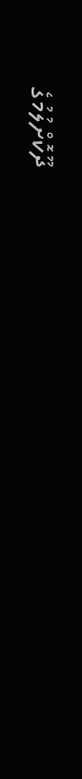ދޫކޮށްލުމުގެ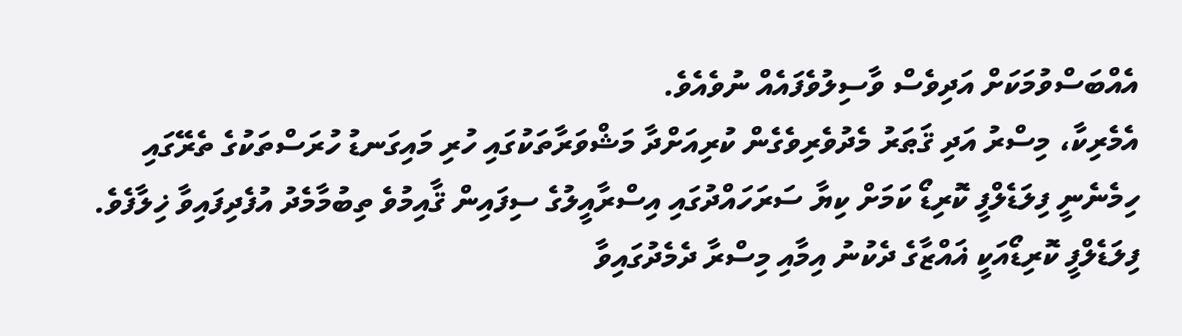އެއްބަސްވުމަކަށް އަދިވެސް ވާސިލުވެފައެއް ނުވެއެވެ.
އެމެރިކާ، މިސްރު އަދި ޤަޠަރު މެދުވެރިވެގެން ކުރިއަށްދާ މަޝްވަރާތަކުގައި ހުރި މައިގަނޑު ހުރަސްތަކުގެ ތެރޭގައި ހިމެނެނީ ފިލަޑެލްފީ ކޮރިޑޯ ކަމަށް ކިޔާ ސަރަހައްދުގައި އިސްރާއީލުގެ ސިފައިން ޤާއިމުވެ ތިބުމާމެދު އުފެދިފައިވާ ޚިލާފެވެ. ފިލަޑެލްފީ ކޮރިޑޯއަކީ ޣައްޒާގެ ދެކުނު އިމާއި މިސްރާ ދެމެދުގައިވާ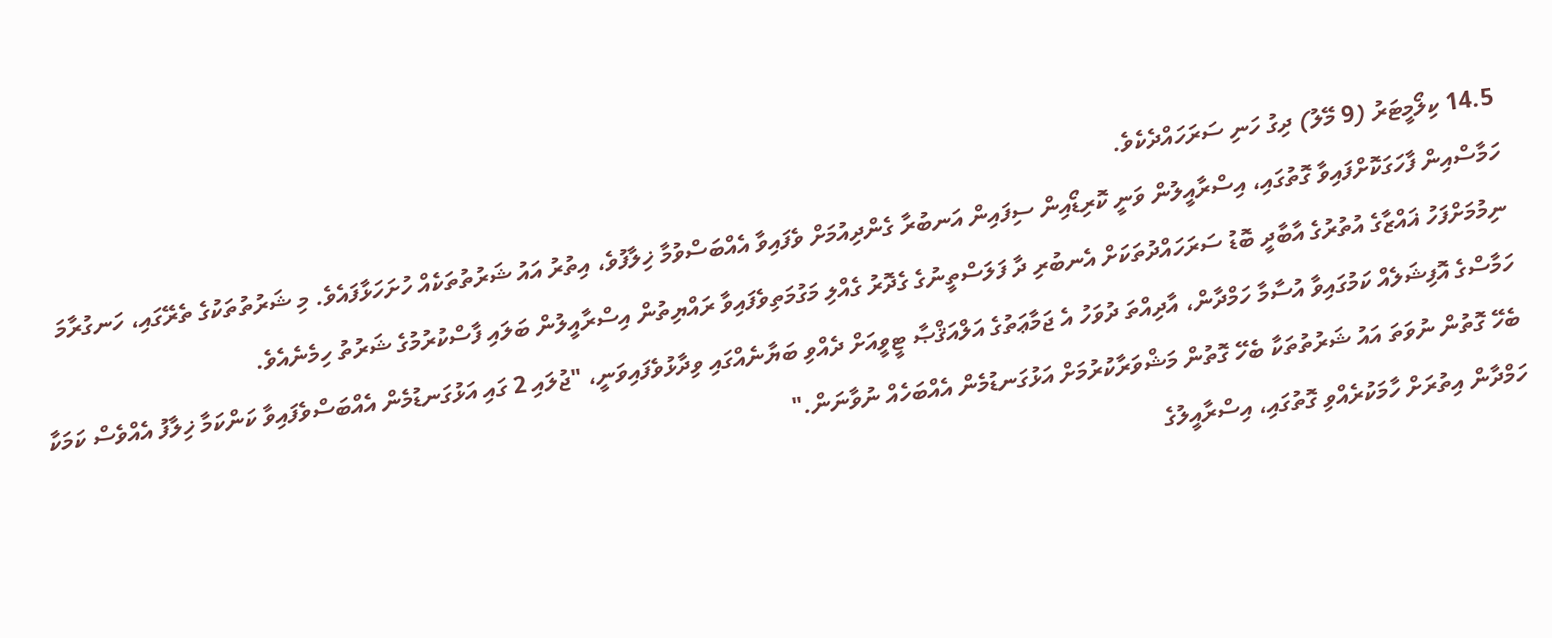14.5 ކިލޯމީޓަރު (9 މޭލު) ދިގު ހަނި ސަރަހައްދެކެވެ.
ހަމާސްއިން ފާހަގަކޮށްފައިވާ ގޮތުގައި، އިސްރާއީލުން ވަނީ ކޮރިޑޯއިން ސިފައިން އަނބުރާ ގެންދިއުމަށް ވެފައިވާ އެއްބަސްވުމާ ޚިލާފުވެ، އިތުރު އައު ޝަރުތުތަކެއް ހުށަހަޅާފައެވެ. މި ޝަރުތުތަކުގެ ތެރޭގައި، ހަނގުރާމަ ނިމުމަށްފަހު ޣައްޒާގެ އުތުރުގެ އާބާދީ ބޮޑު ސަރަހައްދުތަކަށް އެނބުރި ދާ ފަލަސްތީނުގެ ގެދޮރު ގެއްލި މަގުމަތިވެފައިވާ ރައްޔިތުން އިސްރާއީލުން ބަލައި ފާސްކުރުމުގެ ޝަރުތު ހިމެނެއެވެ.
ހަމާސްގެ އޮފިޝަލެއް ކަމުގައިވާ އުސާމާ ހަމްދާން، އާދިއްތަ ދުވަހު އެ ޖަމާޢަތުގެ އަލްއަޤްޞާ ޓީވީއަށް ދެއްވި ބަޔާނެއްގައި ވިދާޅުވެފައިވަނީ، "ޖުލައި 2 ގައި އަޅުގަނޑުމެން އެއްބަސްވެފައިވާ ކަންކަމާ ޚިލާފު އެއްވެސް ކަމަކާ ބެހޭ ގޮތުން ނުވަތަ އައު ޝަރުތުތަކާ ބެހޭ ގޮތުން މަޝްވަރާކުރުމަށް އަޅުގަނޑުމެން އެއްބަހެއް ނުވާނަން."
ހަމްދާން އިތުރަށް ހާމަކުރެއްވި ގޮތުގައި، އިސްރާއީލުގެ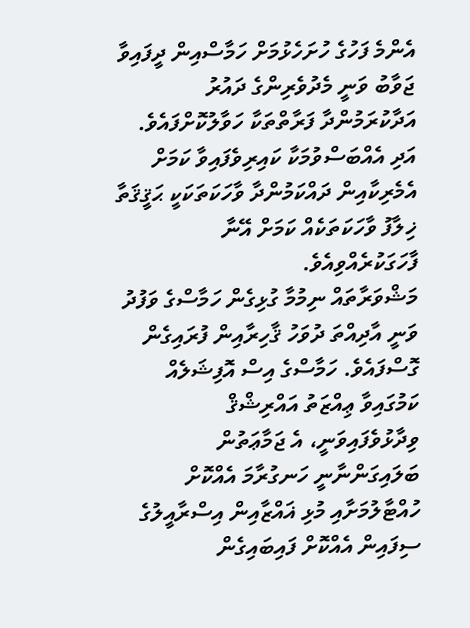އެންމެ ފަހުގެ ހުށަހެޅުމަށް ހަމާސްއިން ދީފައިވާ ޖަވާބު ވަނީ މެދުވެރިންގެ ދައުރު އަދާކުރަމުންދާ ފަރާތްތަކާ ހަވާލުކޮށްފައެވެ. އަދި އެއްބަސްވުމަކާ ކައިރިވެފައިވާ ކަމަށް އެމެރިކާއިން ދައްކަމުންދާ ވާހަކަތަކަކީ ޙަޤީޤަތާ ޚިލާފު ވާހަކަތަކެއް ކަމަށް އޭނާ ފާހަގަކުރެއްވިއެވެ.
މަޝްވަރާތައް ނިމުމާ ގުޅިގެން ހަމާސްގެ ވަފުދު ވަނީ އާދިއްތަ ދުވަހު ޤާހިރާއިން ފުރައިގެން ގޮސްފައެވެ. ހަމާސްގެ އިސް އޮފިޝަލެއް ކަމުގައިވާ ޢިއްޒަތު އައްރިޝްޤް ވިދާޅުވެފައިވަނީ، އެ ޖަމާޢަތުން ބަލައިގަންނާނީ ހަނގުރާމަ އެއްކޮށް ހުއްޓާލުމަށާއި މުޅި ޣައްޒާއިން އިސްރާއީލުގެ ސިފައިން އެއްކޮށް ފައިބައިގެން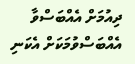ދިއުމަށް އެއްބަސްވާ އެއްބަސްވުމަކަށް އެކަނި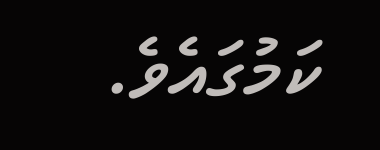ކަމުގައެވެ.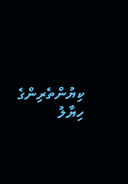ކިޔުންތެރިންގެ ހިޔާލު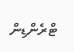ޓްރެންޑިން